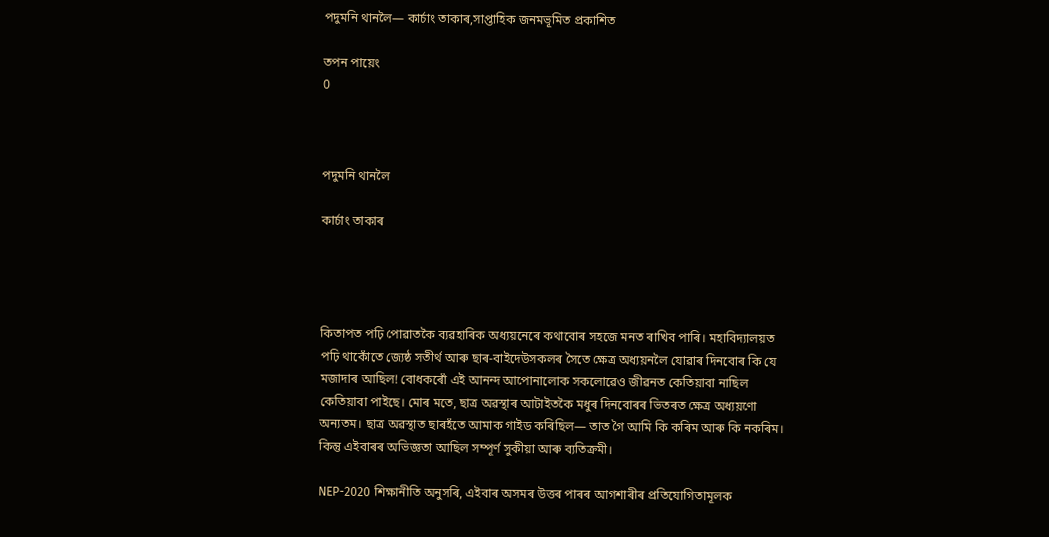পদুমনি থানলৈ— কাৰ্চাং তাকাৰ,সাপ্তাহিক জনমভূমিত প্ৰকাশিত

তপন পায়েং
0



পদুমনি থানলৈ

কাৰ্চাং তাকাৰ




কিতাপত পঢ়ি পোৱাতকৈ ব্যৱহাৰিক অধ্যয়নেৰে কথাবোৰ সহজে মনত ৰাখিব পাৰি। মহাবিদ্যালয়ত পঢ়ি থাকোঁতে জ্যেষ্ঠ সতীৰ্থ আৰু ছাৰ-বাইদেউসকলৰ সৈতে ক্ষেত্ৰ অধ্যয়নলৈ যোৱাৰ দিনবোৰ কি যে মজাদাৰ আছিল! বোধকৰোঁ এই আনন্দ আপোনালোক সকলোৱেও জীৱনত কেতিয়াবা নাছিল কেতিয়াবা পাইছে। মোৰ মতে, ছাত্ৰ অৱস্থাৰ আটাইতকৈ মধুৰ দিনবোৰৰ ভিতৰত ক্ষেত্ৰ অধ্যয়ণো অন্যতম। ছাত্ৰ অৱস্থাত ছাৰহঁতে আমাক গাইড কৰিছিল— তাত গৈ আমি কি কৰিম আৰু কি নকৰিম। কিন্তু এইবাৰৰ অভিজ্ঞতা আছিল সম্পূৰ্ণ সুকীয়া আৰু ব্যতিক্ৰমী।

NEP-2020 শিক্ষানীতি অনুসৰি, এইবাৰ অসমৰ উত্তৰ পাৰৰ আগশাৰীৰ প্ৰতিযোগিতামূলক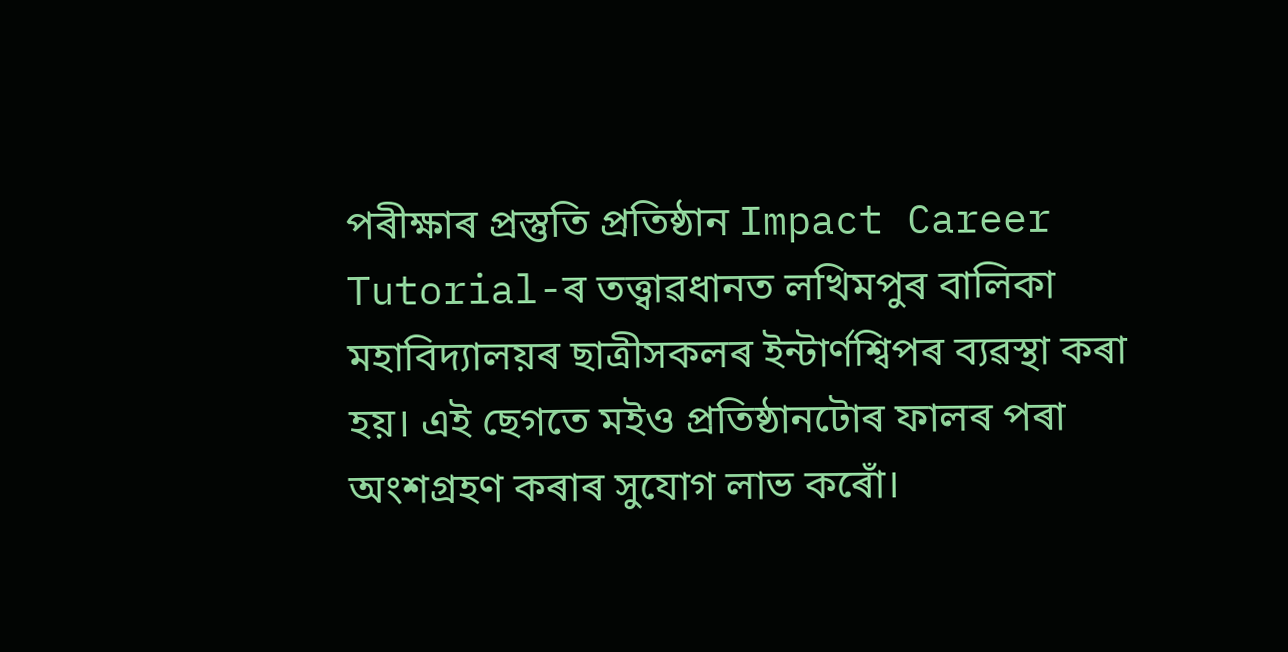পৰীক্ষাৰ প্ৰস্তুতি প্ৰতিষ্ঠান Impact Career Tutorial-ৰ তত্ত্বাৱধানত লখিমপুৰ বালিকা মহাবিদ্যালয়ৰ ছাত্ৰীসকলৰ ইন্টাৰ্ণশ্বিপৰ ব্যৱস্থা কৰা হয়। এই ছেগতে মইও প্ৰতিষ্ঠানটোৰ ফালৰ পৰা অংশগ্ৰহণ কৰাৰ সুযোগ লাভ কৰোঁ।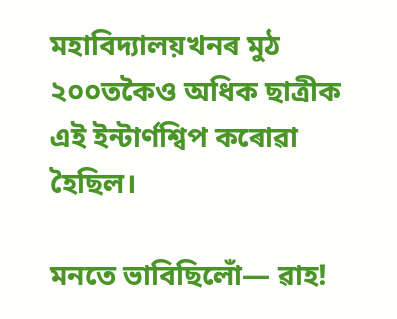মহাবিদ্যালয়খনৰ মুঠ ২০০তকৈও অধিক ছাত্ৰীক এই ইন্টাৰ্ণশ্বিপ কৰোৱা হৈছিল।

মনতে ভাবিছিলোঁ— ৱাহ!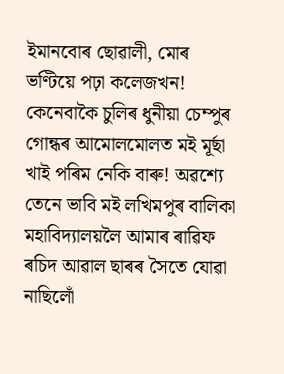ইমানবোৰ ছোৱালী, মোৰ ভণ্টিয়ে পঢ়া কলেজখন! কেনেবাকৈ চুলিৰ ধুনীয়া চেম্পুৰ গোন্ধৰ আমোলমোলত মই মূৰ্ছা খাই পৰিম নেকি বাৰু! অৱশ্যে তেনে ভাবি মই লখিমপুৰ বালিকা মহাবিদ্যালয়লৈ আমাৰ ৰাৱিফ ৰচিদ আৱাল ছাৰৰ সৈতে যোৱা নাছিলোঁ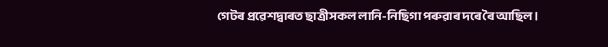গেটৰ প্ৰৱেশদ্বাৰত ছাত্ৰীসকল লানি-নিছিগা পৰুৱাৰ দৰে ৰৈ আছিল।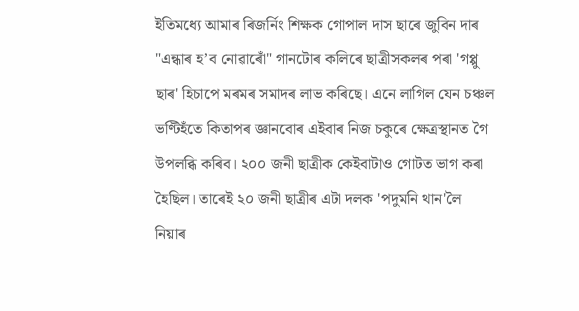ইতিমধ্যে আমাৰ ৰিজৰ্নিং শিক্ষক গোপাল দাস ছাৰে জুবিন দাৰ "এন্ধাৰ হ’ব নোৱাৰোঁ" গানটোৰ কলিৰে ছাত্ৰীসকলৰ পৰা 'গপ্পু ছাৰ' হিচাপে মৰমৰ সমাদৰ লাভ কৰিছে। এনে লাগিল যেন চঞ্চল ভণ্টিহঁতে কিতাপৰ জ্ঞানবোৰ এইবাৰ নিজ চকুৰে ক্ষেত্ৰস্থানত গৈ উপলব্ধি কৰিব। ২০০ জনী ছাত্ৰীক কেইবাটাও গোটত ভাগ কৰা হৈছিল। তাৰেই ২০ জনী ছাত্ৰীৰ এটা দলক 'পদুমনি থান'লৈ নিয়াৰ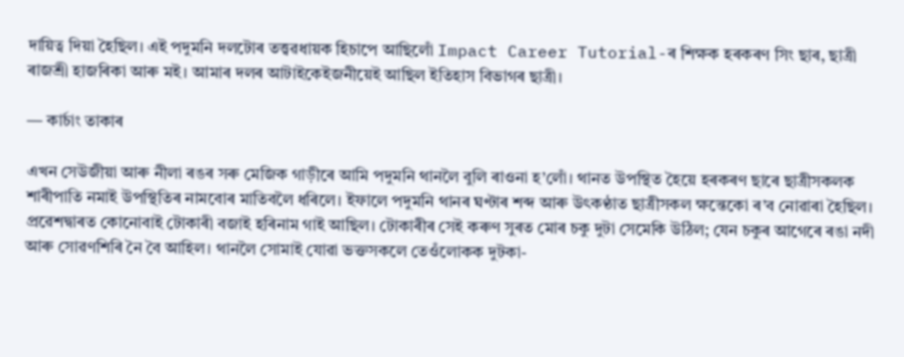দায়িত্ব দিয়া হৈছিল। এই পদুমনি দলটোৰ তত্ত্বৱধায়ক হিচাপে আছিলোঁ Impact Career Tutorial-ৰ শিক্ষক হৰকৰণ সিং ছাৰ, ছাত্ৰী ৰাজশ্ৰী হাজৰিকা আৰু মই। আমাৰ দলৰ আটাইকেইজনীয়েই আছিল ইতিহাস বিভাগৰ ছাত্ৰী।

— কাৰ্চাং তাকাৰ

এখন সেউজীয়া আৰু নীলা ৰঙৰ সৰু মেজিক গাড়ীৰে আমি পদুমনি থানলৈ বুলি ৰাওনা হ’লোঁ। থানত উপস্থিত হৈয়ে হৰকৰণ ছাৰে ছাত্ৰীসকলক শাৰীপাতি নমাই উপস্থিতিৰ নামবোৰ মাতিবলৈ ধৰিলে। ইফালে পদুমনি থানৰ ঘণ্টাৰ শব্দ আৰু উৎকণ্ঠাত ছাত্ৰীসকল ক্ষন্তেকো ৰ’ব নোৱাৰা হৈছিল। প্ৰৱেশদ্বাৰত কোনোবাই টোকাৰী বজাই হৰিনাম গাই আছিল। টোকাৰীৰ সেই কৰুণ সুৰত মোৰ চকু দুটা সেমেকি উঠিল; যেন চকুৰ আগেৰে ৰঙা নদী আৰু সোৱণশিৰি নৈ বৈ আহিল। থানলৈ সোমাই যোৱা ভক্তসকলে তেওঁলোকক দুটকা-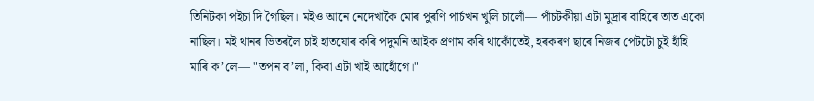তিনিটকা পইচা দি গৈছিল। মইও আনে নেদেখাকৈ মোৰ পুৰণি পাৰ্চখন খুলি চালোঁ— পাঁচটকীয়া এটা মুদ্ৰাৰ বাহিৰে তাত একো নাছিল। মই থানৰ ভিতৰলৈ চাই হাতযোৰ কৰি পদুমনি আইক প্ৰণাম কৰি থাকোঁতেই, হৰকৰণ ছাৰে নিজৰ পেটটো চুই হাঁহি মাৰি ক’লে— "তপন ব’লা, কিবা এটা খাই আহোঁগে।"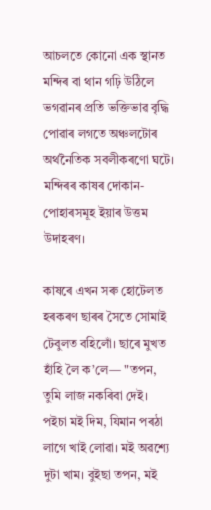আচলতে কোনো এক স্থানত মন্দিৰ বা থান গঢ়ি উঠিলে ভগৱানৰ প্ৰতি ভক্তিভাৱ বৃদ্ধি পোৱাৰ লগতে অঞ্চলটোৰ অৰ্থনৈতিক সবলীকৰণো ঘটে। মন্দিৰৰ কাষৰ দোকান-পোহাৰসমূহ ইয়াৰ উত্তম উদাহৰণ।

কাষৰে এখন সৰু হোটেলত হৰকৰণ ছাৰৰ সৈতে সোমাই টেবুলত বহিলোঁ। ছাৰে মুখত হাঁহি লৈ ক’লে— "তপন, তুমি লাজ নকৰিবা দেই। পইচা মই দিম, যিমান পৰঠা লাগে খাই লোৱা। মই অৱশ্যে দুটা খাম। বুইছা তপন, মই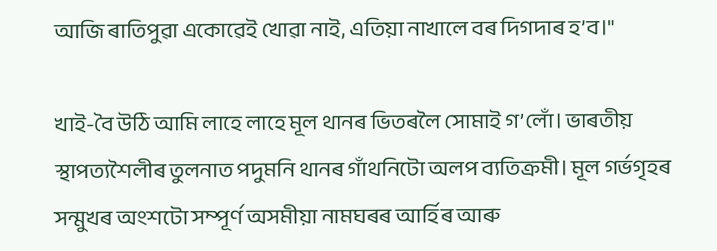আজি ৰাতিপুৱা একোৱেই খোৱা নাই, এতিয়া নাখালে বৰ দিগদাৰ হ’ব।"

খাই-বৈ উঠি আমি লাহে লাহে মূল থানৰ ভিতৰলৈ সোমাই গ’লোঁ। ভাৰতীয় স্থাপত্যশৈলীৰ তুলনাত পদুমনি থানৰ গাঁথনিটো অলপ ব্যতিক্ৰমী। মূল গৰ্ভগৃহৰ সন্মুখৰ অংশটো সম্পূৰ্ণ অসমীয়া নামঘৰৰ আৰ্হিৰ আৰু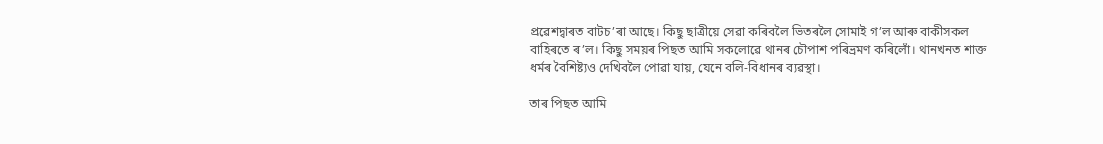প্ৰৱেশদ্বাৰত বাটচ’ৰা আছে। কিছু ছাত্ৰীয়ে সেৱা কৰিবলৈ ভিতৰলৈ সোমাই গ’ল আৰু বাকীসকল বাহিৰতে ৰ’ল। কিছু সময়ৰ পিছত আমি সকলোৱে থানৰ চৌপাশ পৰিভ্ৰমণ কৰিলোঁ। থানখনত শাক্ত ধৰ্মৰ বৈশিষ্ট্যও দেখিবলৈ পোৱা যায়, যেনে বলি-বিধানৰ ব্যৱস্থা।

তাৰ পিছত আমি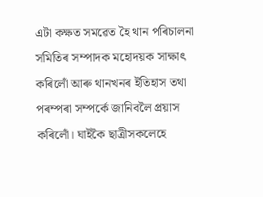এটা কক্ষত সমৱেত হৈ থান পৰিচালনা সমিতিৰ সম্পাদক মহোদয়ক সাক্ষাৎ কৰিলোঁ আৰু থানখনৰ ইতিহাস তথা পৰম্পৰা সম্পৰ্কে জানিবলৈ প্ৰয়াস কৰিলোঁ। ঘাইকৈ ছাত্ৰীসকলেহে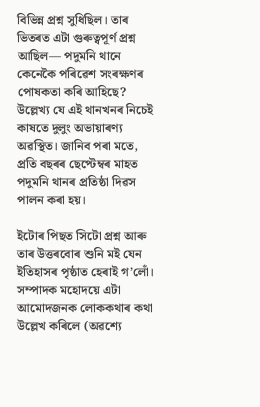বিভিন্ন প্ৰশ্ন সুধিছিল। তাৰ ভিতৰত এটা গুৰুত্বপূৰ্ণ প্ৰশ্ন আছিল— পদুমনি থানে কেনেকৈ পৰিৱেশ সংৰক্ষণৰ পোষকতা কৰি আহিছে? উল্লেখ্য যে এই থানখনৰ নিচেই কাষতে দুলুং অভায়াৰণ্য অৱস্থিত। জানিব পৰা মতে, প্ৰতি বছৰৰ ছেপ্টেম্বৰ মাহত পদুমনি থানৰ প্ৰতিষ্ঠা দিৱস পালন কৰা হয়।

ইটোৰ পিছত সিটো প্ৰশ্ন আৰু তাৰ উত্তৰবোৰ শুনি মই যেন ইতিহাসৰ পৃষ্ঠাত হেৰাই গ’লোঁ। সম্পাদক মহোদয়ে এটা আমোদজনক লোককথাৰ কথা উল্লেখ কৰিলে (অৱশ্যে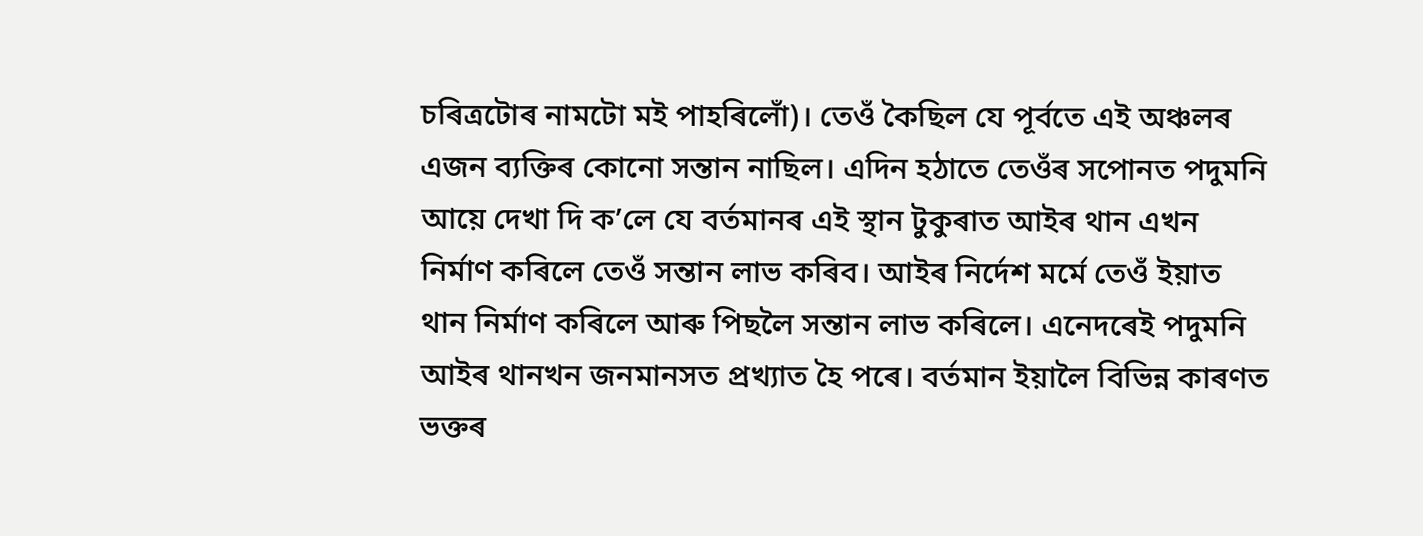চৰিত্ৰটোৰ নামটো মই পাহৰিলোঁ)। তেওঁ কৈছিল যে পূৰ্বতে এই অঞ্চলৰ এজন ব্যক্তিৰ কোনো সন্তান নাছিল। এদিন হঠাতে তেওঁৰ সপোনত পদুমনি আয়ে দেখা দি ক’লে যে বৰ্তমানৰ এই স্থান টুকুৰাত আইৰ থান এখন নিৰ্মাণ কৰিলে তেওঁ সন্তান লাভ কৰিব। আইৰ নিৰ্দেশ মৰ্মে তেওঁ ইয়াত থান নিৰ্মাণ কৰিলে আৰু পিছলৈ সন্তান লাভ কৰিলে। এনেদৰেই পদুমনি আইৰ থানখন জনমানসত প্ৰখ্যাত হৈ পৰে। বৰ্তমান ইয়ালৈ বিভিন্ন কাৰণত ভক্তৰ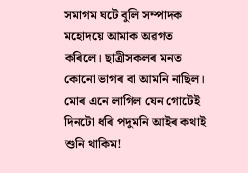সমাগম ঘটে বুলি সম্পাদক মহোদয়ে আমাক অৱগত কৰিলে। ছাত্ৰীসকলৰ মনত কোনো ভাগৰ বা আমনি নাছিল। মোৰ এনে লাগিল যেন গোটেই দিনটো ধৰি পদুমনি আইৰ কথাই শুনি থাকিম!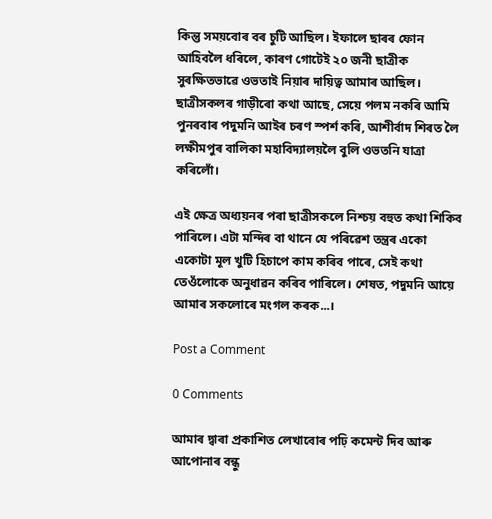কিন্তু সময়বোৰ বৰ চুটি আছিল। ইফালে ছাৰৰ ফোন আহিবলৈ ধৰিলে, কাৰণ গোটেই ২০ জনী ছাত্ৰীক সুৰক্ষিতভাৱে ওভতাই নিয়াৰ দায়িত্ব আমাৰ আছিল। ছাত্ৰীসকলৰ গাড়ীৰো কথা আছে, সেয়ে পলম নকৰি আমি পুনৰবাৰ পদুমনি আইৰ চৰণ স্পৰ্শ কৰি, আশীৰ্বাদ শিৰত লৈ লক্ষীমপুৰ বালিকা মহাবিদ্যালয়লৈ বুলি ওভতনি যাত্ৰা কৰিলোঁ।

এই ক্ষেত্ৰ অধ্যয়নৰ পৰা ছাত্ৰীসকলে নিশ্চয় বহুত কথা শিকিব পাৰিলে। এটা মন্দিৰ বা থানে যে পৰিৱেশ তন্ত্ৰৰ একো একোটা মূল খুটি হিচাপে কাম কৰিব পাৰে, সেই কথা তেওঁলোকে অনুধাৱন কৰিব পাৰিলে। শেষত, পদুমনি আয়ে আমাৰ সকলোৰে মংগল কৰক...।

Post a Comment

0 Comments

আমাৰ দ্বাৰা প্ৰকাশিত লেখাবোৰ পঢ়ি কমেন্ট দিব আৰু আপোনাৰ বন্ধু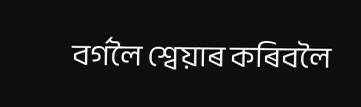বৰ্গলৈ শ্বেয়াৰ কৰিবলৈ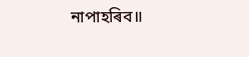নাপাহৰিব॥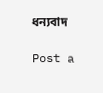ধন্যবাদ

Post a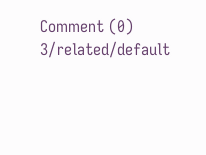Comment (0)
3/related/default